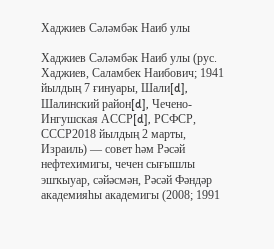Хаджиев Сәләмбәк Наиб улы

Хаджиев Сәләмбәк Наиб улы (рус. Хаджиев, Саламбек Наибович; 1941 йылдың 7 ғинуары, Шали[d], Шалинский район[d], Чечено-Ингушская АССР[d], РСФСР, СССР2018 йылдың 2 марты, Израиль) — совет һәм Рәсәй нефтехимигы, чечен сығышлы эшҡыуар, сәйәсмән, Рәсәй Фәндәр академияһы академигы (2008; 1991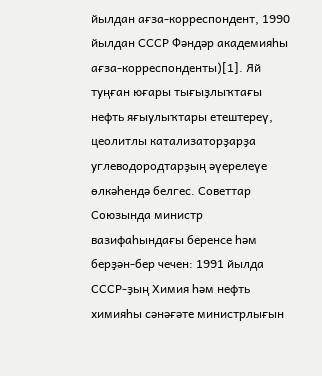йылдан ағза-корреспондент, 1990 йылдан СССР Фәндәр академияһы ағза-корреспонденты)[1]. Яй туңған юғары тығыҙлыҡтағы нефть яғыулыҡтары етештереү, цеолитлы катализаторҙарҙа углеводородтарҙың әүерелеүе өлкәһендә белгес. Советтар Союзында министр вазифаһындағы беренсе һәм берҙән-бер чечен: 1991 йылда СССР-ҙың Химия һәм нефть химияһы сәнәғәте министрлығын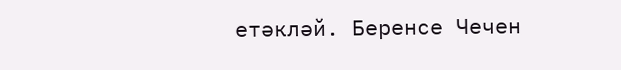етәкләй. Беренсе Чечен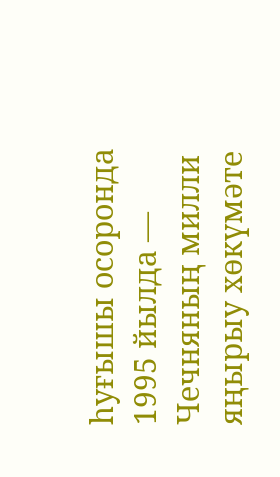һуғышы осоронда 1995 йылда — Чечняның милли яңырыу хөкүмәте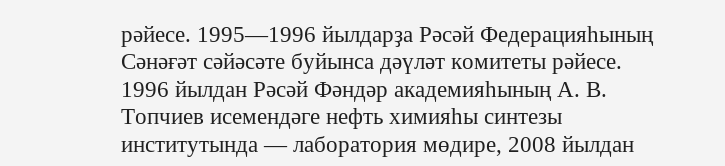рәйесе. 1995—1996 йылдарҙа Рәсәй Федерацияһының Сәнәғәт сәйәсәте буйынса дәүләт комитеты рәйесе. 1996 йылдан Рәсәй Фәндәр академияһының А. В. Топчиев исемендәге нефть химияһы синтезы институтында — лаборатория мөдире, 2008 йылдан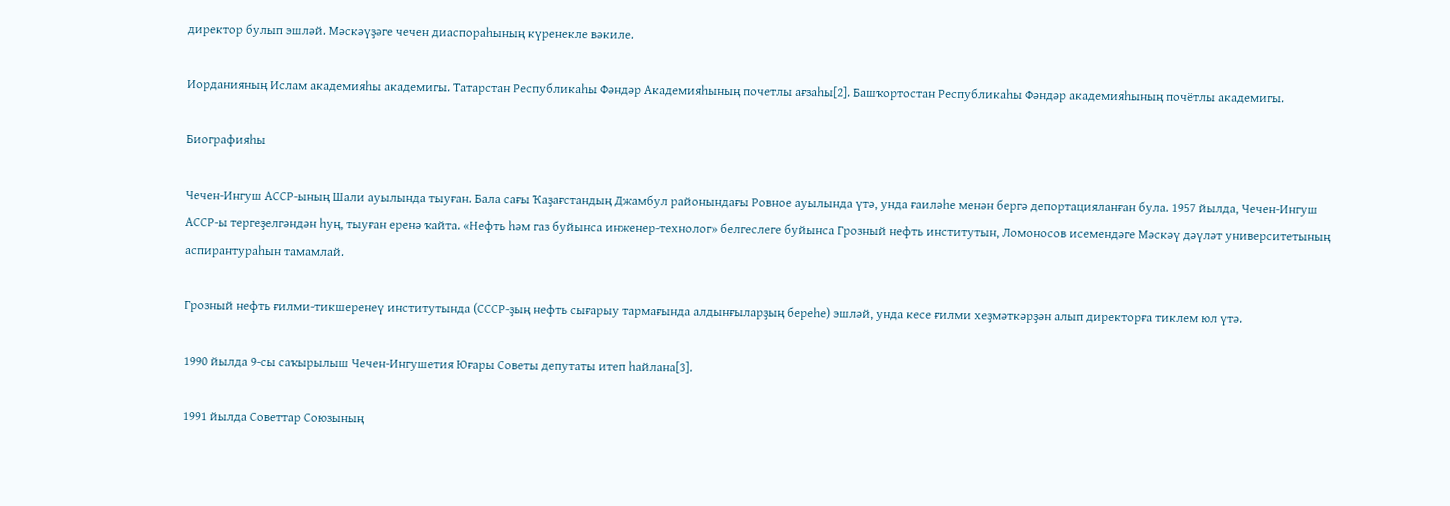директор булып эшләй. Мәскәүҙәге чечен диаспораһының күренекле вәкиле.

Иорданияның Ислам академияһы академигы. Татарстан Республикаһы Фәндәр Академияһының почетлы ағзаһы[2]. Башҡортостан Республикаһы Фәндәр академияһының почётлы академигы.

Биографияһы

Чечен-Ингуш АССР-ының Шали ауылында тыуған. Бала сағы Ҡаҙағстандың Джамбул районындағы Ровное ауылында үтә, унда ғаиләһе менән бергә депортацияланған була. 1957 йылда, Чечен-Ингуш АССР-ы тергеҙелгәндән һуң, тыуған еренә ҡайта. «Нефть һәм газ буйынса инженер-технолог» белгеслеге буйынса Грозный нефть институтын, Ломоносов исемендәге Мәскәү дәүләт университетының аспирантураһын тамамлай.

Грозный нефть ғилми-тикшеренеү институтында (СССР-ҙың нефть сығарыу тармағында алдынғыларҙың береһе) эшләй, унда кесе ғилми хеҙмәткәрҙән алып директорға тиклем юл үтә.

1990 йылда 9-сы саҡырылыш Чечен-Ингушетия Юғары Советы депутаты итеп һайлана[3].

1991 йылда Советтар Союзының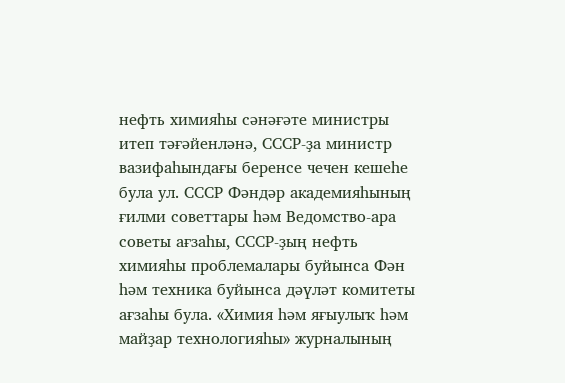нефть химияһы сәнәғәте министры итеп тәғәйенләнә, СССР-ҙа министр вазифаһындағы беренсе чечен кешеһе була ул. СССР Фәндәр академияһының ғилми советтары һәм Ведомство-ара советы ағзаһы, СССР-ҙың нефть химияһы проблемалары буйынса Фән һәм техника буйынса дәүләт комитеты ағзаһы була. «Химия һәм яғыулыҡ һәм майҙар технологияһы» журналының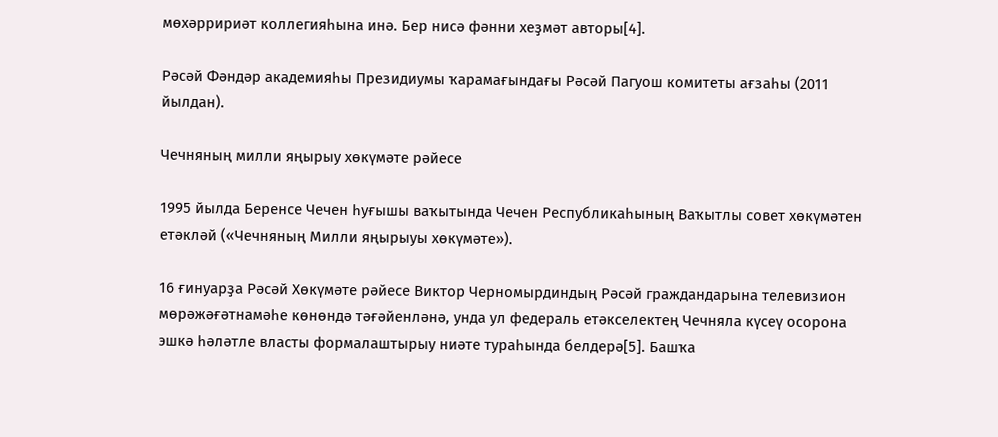мөхәрририәт коллегияһына инә. Бер нисә фәнни хеҙмәт авторы[4].

Рәсәй Фәндәр академияһы Президиумы ҡарамағындағы Рәсәй Пагуош комитеты ағзаһы (2011 йылдан).

Чечняның милли яңырыу хөкүмәте рәйесе

1995 йылда Беренсе Чечен һуғышы ваҡытында Чечен Республикаһының Ваҡытлы совет хөкүмәтен етәкләй («Чечняның Милли яңырыуы хөкүмәте»).

16 ғинуарҙа Рәсәй Хөкүмәте рәйесе Виктор Черномырдиндың Рәсәй граждандарына телевизион мөрәжәғәтнамәһе көнөндә тәғәйенләнә, унда ул федераль етәкселектең Чечняла күсеү осорона эшкә һәләтле власты формалаштырыу ниәте тураһында белдерә[5]. Башҡа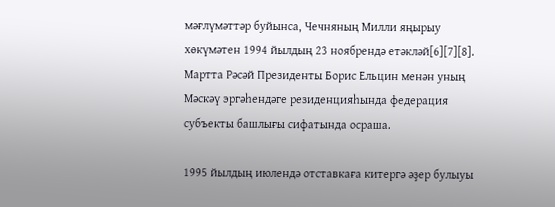мәғлүмәттәр буйынса, Чечняның Милли яңырыу хөкүмәтен 1994 йылдың 23 ноябрендә етәкләй[6][7][8]. Мартта Рәсәй Президенты Борис Ельцин менән уның Мәскәү эргәһендәге резиденцияһында федерация субъекты башлығы сифатында осраша.

1995 йылдың июлендә отставкаға китергә әҙер булыуы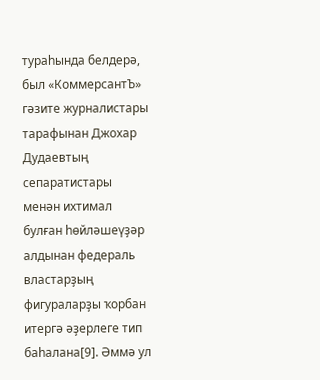тураһында белдерә, был «КоммерсантЪ» гәзите журналистары тарафынан Джохар Дудаевтың сепаратистары менән ихтимал булған һөйләшеүҙәр алдынан федераль властарҙың фигураларҙы ҡорбан итергә әҙерлеге тип баһалана[9]. Әммә ул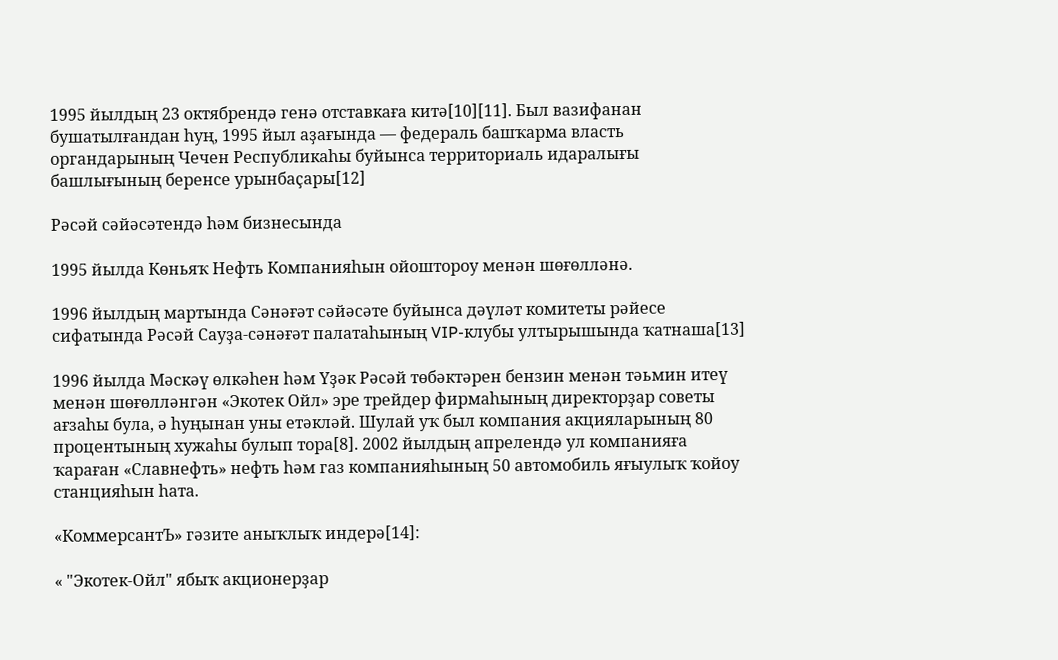1995 йылдың 23 октябрендә генә отставкаға китә[10][11]. Был вазифанан бушатылғандан һуң, 1995 йыл аҙағында — федераль башҡарма власть органдарының Чечен Республикаһы буйынса территориаль идаралығы башлығының беренсе урынбаҫары[12]

Рәсәй сәйәсәтендә һәм бизнесында

1995 йылда Көньяҡ Нефть Компанияһын ойоштороу менән шөғөлләнә.

1996 йылдың мартында Сәнәғәт сәйәсәте буйынса дәүләт комитеты рәйесе сифатында Рәсәй Сауҙа-сәнәғәт палатаһының VIP-клубы ултырышында ҡатнаша[13]

1996 йылда Мәскәү өлкәһен һәм Үҙәк Рәсәй төбәктәрен бензин менән тәьмин итеү менән шөғөлләнгән «Экотек Ойл» эре трейдер фирмаһының директорҙар советы ағзаһы була, ә һуңынан уны етәкләй. Шулай уҡ был компания акцияларының 80 процентының хужаһы булып тора[8]. 2002 йылдың апрелендә ул компанияға ҡараған «Славнефть» нефть һәм газ компанияһының 50 автомобиль яғыулыҡ ҡойоу станцияһын һата.

«КоммерсантЪ» гәзите аныҡлыҡ индерә[14]:

« "Экотек-Ойл" ябыҡ акционерҙар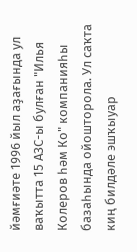йәмғиәте 1996 йыл аҙағында ул ваҡытта 15 АЗС-ы булған "Илья Колеров һәм Ко" компанияһы базаһында ойошторола. Ул саҡта киң билдәле эшҡыуар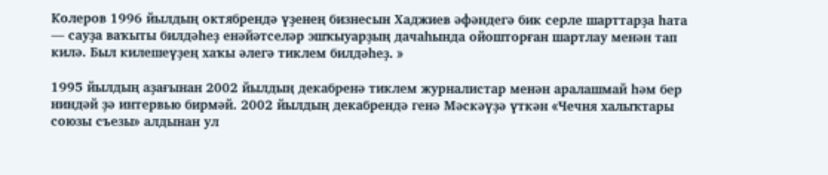Колеров 1996 йылдың октябрендә үҙенең бизнесын Хаджиев әфәндегә бик серле шарттарҙа һата — сауҙа ваҡыты билдәһеҙ енәйәтселәр эшҡыуарҙың дачаһында ойошторған шартлау менән тап килә. Был килешеүҙең хаҡы әлегә тиклем билдәһеҙ. »

1995 йылдың аҙағынан 2002 йылдың декабренә тиклем журналистар менән аралашмай һәм бер ниндәй ҙә интервью бирмәй. 2002 йылдың декабрендә генә Мәскәүҙә үткән «Чечня халыҡтары союзы съезы» алдынан ул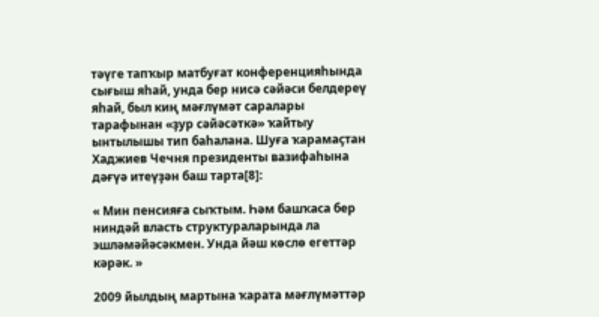тәүге тапҡыр матбуғат конференцияһында сығыш яһай, унда бер нисә сәйәси белдереү яһай, был киң мәғлүмәт саралары тарафынан «ҙур сәйәсәткә» ҡайтыу ынтылышы тип баһалана. Шуға ҡарамаҫтан Хаджиев Чечня президенты вазифаһына дәғүә итеүҙән баш тарта[8]:

« Мин пенсияға сыҡтым. Һәм башҡаса бер ниндәй власть структураларында ла эшләмәйәсәкмен. Унда йәш көслө егеттәр кәрәк. »

2009 йылдың мартына ҡарата мәғлүмәттәр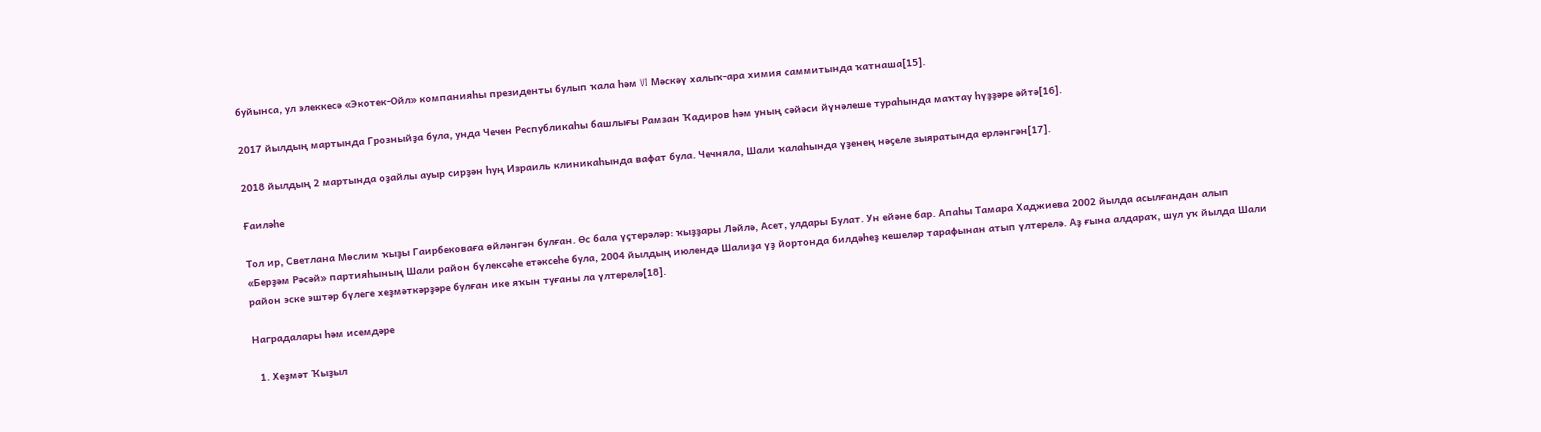буйынса, ул элеккесә «Экотек-Ойл» компанияһы президенты булып ҡала һәм VI Мәскәү халыҡ-ара химия саммитында ҡатнаша[15].

2017 йылдың мартында Грозныйҙа була, унда Чечен Республикаһы башлығы Рамзан Ҡадиров һәм уның сәйәси йүнәлеше тураһында маҡтау һүҙҙәре әйтә[16].

2018 йылдың 2 мартында оҙайлы ауыр сирҙән һуң Израиль клиникаһында вафат була. Чечняла, Шали ҡалаһында үҙенең нәҫеле зыяратында ерләнгән[17].

Ғаиләһе

Тол ир, Светлана Мөслим ҡыҙы Гаирбековаға өйләнгән булған. Өс бала үҫтерәләр: ҡыҙҙары Ләйлә, Асет, улдары Булат. Ун ейәне бар. Апаһы Тамара Хаджиева 2002 йылда асылғандан алып «Берҙәм Рәсәй» партияһының Шали район бүлексәһе етәксеһе була, 2004 йылдың июлендә Шалиҙа үҙ йортонда билдәһеҙ кешеләр тарафынан атып үлтерелә. Аҙ ғына алдараҡ, шул уҡ йылда Шали район эске эштәр бүлеге хеҙмәткәрҙәре булған ике яҡын туғаны ла үлтерелә[18].

Наградалары һәм исемдәре

  1. Хеҙмәт Ҡыҙыл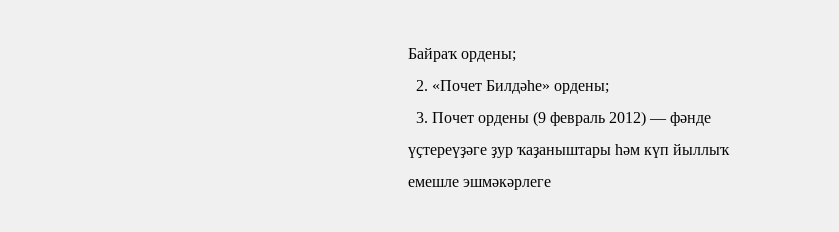Байраҡ ордены;
  2. «Почет Билдәһе» ордены;
  3. Почет ордены (9 февраль 2012) — фәнде үҫтереүҙәге ҙур ҡаҙаныштары һәм күп йыллыҡ емешле эшмәкәрлеге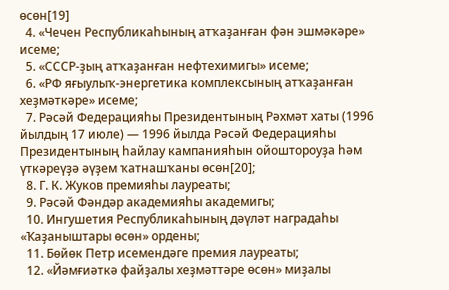өсөн[19]
  4. «Чечен Республикаһының атҡаҙанған фән эшмәкәре» исеме;
  5. «СССР-ҙың атҡаҙанған нефтехимигы» исеме;
  6. «РФ яғыулыҡ-энергетика комплексының атҡаҙанған хеҙмәткәре» исеме;
  7. Рәсәй Федерацияһы Президентының Рәхмәт хаты (1996 йылдың 17 июле) — 1996 йылда Рәсәй Федерацияһы Президентының һайлау кампанияһын ойоштороуҙа һәм үткәреүҙә әүҙем ҡатнашҡаны өсөн[20];
  8. Г. К. Жуков премияһы лауреаты;
  9. Рәсәй Фәндәр академияһы академигы;
  10. Ингушетия Республикаһының дәүләт наградаһы «Ҡаҙаныштары өсөн» ордены;
  11. Бөйөк Петр исемендәге премия лауреаты;
  12. «Йәмғиәткә файҙалы хеҙмәттәре өсөн» миҙалы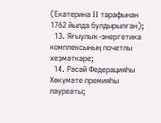(Екатерина II тарафынан 1762 йылда булдырылған);
  13. Яғыулыҡ-энергетика комплексының почетлы хеҙмәткәре;
  14. Рәсәй Федерацияһы Хөкүмәте премияһы лауреаты;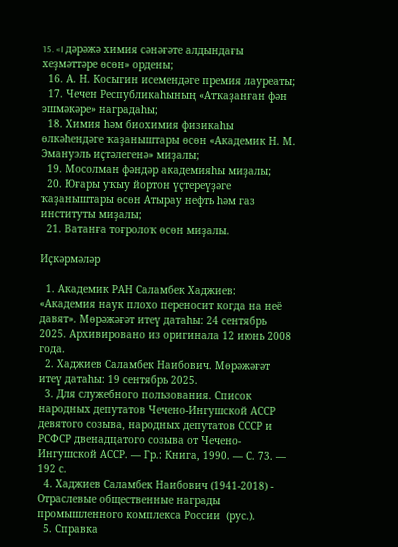15. «I дәрәжә химия сәнәғәте алдындағы хеҙмәттәре өсөн» ордены;
  16. А. Н. Косыгин исемендәге премия лауреаты;
  17. Чечен Республикаһының «Атҡаҙанған фән эшмәкәре» наградаһы;
  18. Химия һәм биохимия физикаһы өлкәһендәге ҡаҙаныштары өсөн «Академик Н. М. Эмануэль иҫтәлегенә» миҙалы;
  19. Мосолман фәндәр академияһы миҙалы;
  20. Юғары уҡыу йортон үҫтереүҙәге ҡаҙаныштары өсөн Атырау нефть һәм газ институты миҙалы;
  21. Ватанға тоғролоҡ өсөн миҙалы.

Иҫкәрмәләр

  1. Академик РАН Саламбек Хаджиев: «Академия наук плохо переносит когда на неё давят». Мөрәжәғәт итеү датаһы: 24 сентябрь 2025. Архивировано из оригинала 12 июнь 2008 года.
  2. Хаджиев Саламбек Наибович. Мөрәжәғәт итеү датаһы: 19 сентябрь 2025.
  3. Для служебного пользования. Список народных депутатов Чечено-Ингушской АССР девятого созыва, народных депутатов СССР и РСФСР двенадцатого созыва от Чечено-Ингушской АССР. — Гр.: Книга, 1990. — С. 73. — 192 с.
  4. Хаджиев Саламбек Наибович (1941-2018) - Отраслевые общественные награды промышленного комплекса России  (рус.).
  5. Справка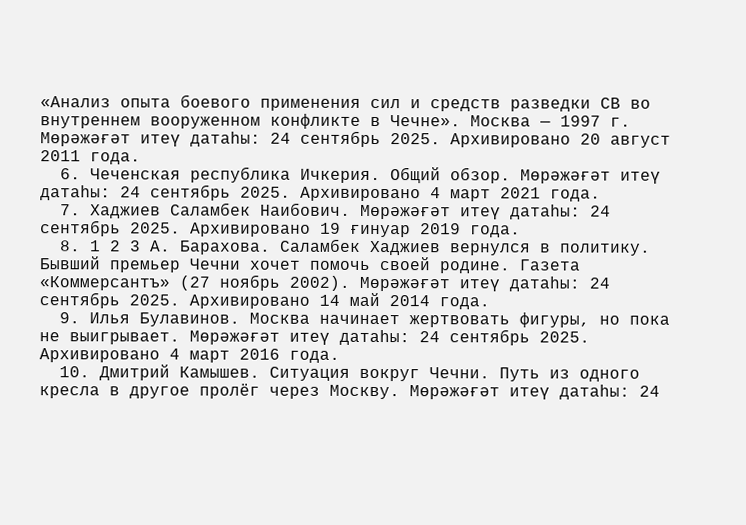«Анализ опыта боевого применения сил и средств разведки СВ во внутреннем вооруженном конфликте в Чечне». Москва — 1997 г. Мөрәжәғәт итеү датаһы: 24 сентябрь 2025. Архивировано 20 август 2011 года.
  6. Чеченская республика Ичкерия. Общий обзор. Мөрәжәғәт итеү датаһы: 24 сентябрь 2025. Архивировано 4 март 2021 года.
  7. Хаджиев Саламбек Наибович. Мөрәжәғәт итеү датаһы: 24 сентябрь 2025. Архивировано 19 ғинуар 2019 года.
  8. 1 2 3 А. Барахова. Саламбек Хаджиев вернулся в политику. Бывший премьер Чечни хочет помочь своей родине. Газета «Коммерсантъ» (27 ноябрь 2002). Мөрәжәғәт итеү датаһы: 24 сентябрь 2025. Архивировано 14 май 2014 года.
  9. Илья Булавинов. Москва начинает жертвовать фигуры, но пока не выигрывает. Мөрәжәғәт итеү датаһы: 24 сентябрь 2025. Архивировано 4 март 2016 года.
  10. Дмитрий Камышев. Ситуация вокруг Чечни. Путь из одного кресла в другое пролёг через Москву. Мөрәжәғәт итеү датаһы: 24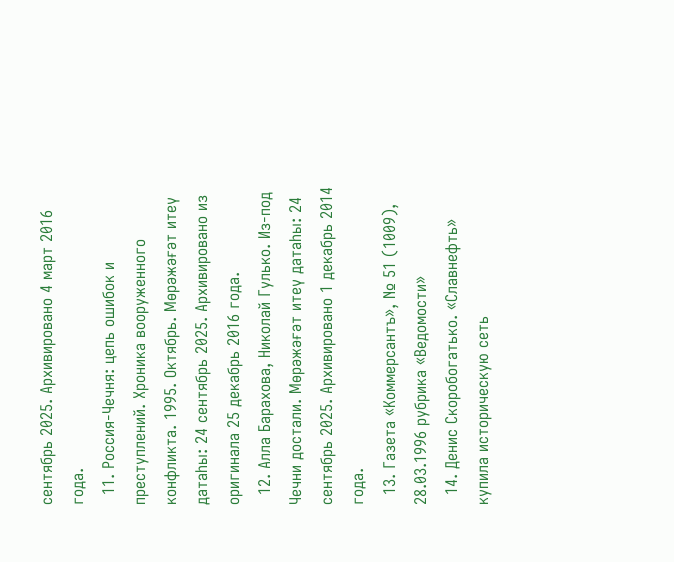сентябрь 2025. Архивировано 4 март 2016 года.
  11. Россия-Чечня: цепь ошибок и преступлений. Хроника вооруженного конфликта. 1995. Октябрь. Мөрәжәғәт итеү датаһы: 24 сентябрь 2025. Архивировано из оригинала 25 декабрь 2016 года.
  12. Алла Барахова, Николай Гулько. Из-под Чечни достали. Мөрәжәғәт итеү датаһы: 24 сентябрь 2025. Архивировано 1 декабрь 2014 года.
  13. Газета «Коммерсантъ», № 51 (1009), 28.03.1996 рубрика «Ведомости»
  14. Денис Скоробогатько. «Славнефть» купила историческую сеть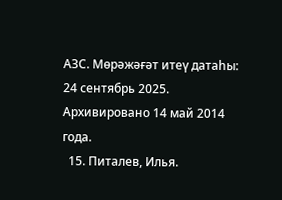АЗС. Мөрәжәғәт итеү датаһы: 24 сентябрь 2025. Архивировано 14 май 2014 года.
  15. Питалев, Илья.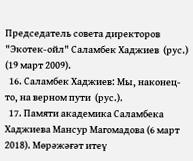Председатель совета директоров "Экотек-ойл" Саламбек Хаджиев  (рус.) (19 март 2009).
  16. Саламбек Хаджиев: Мы, наконец-то, на верном пути  (рус.).
  17. Памяти академика Саламбека Хаджиева Мансур Магомадова (6 март 2018). Мөрәжәғәт итеү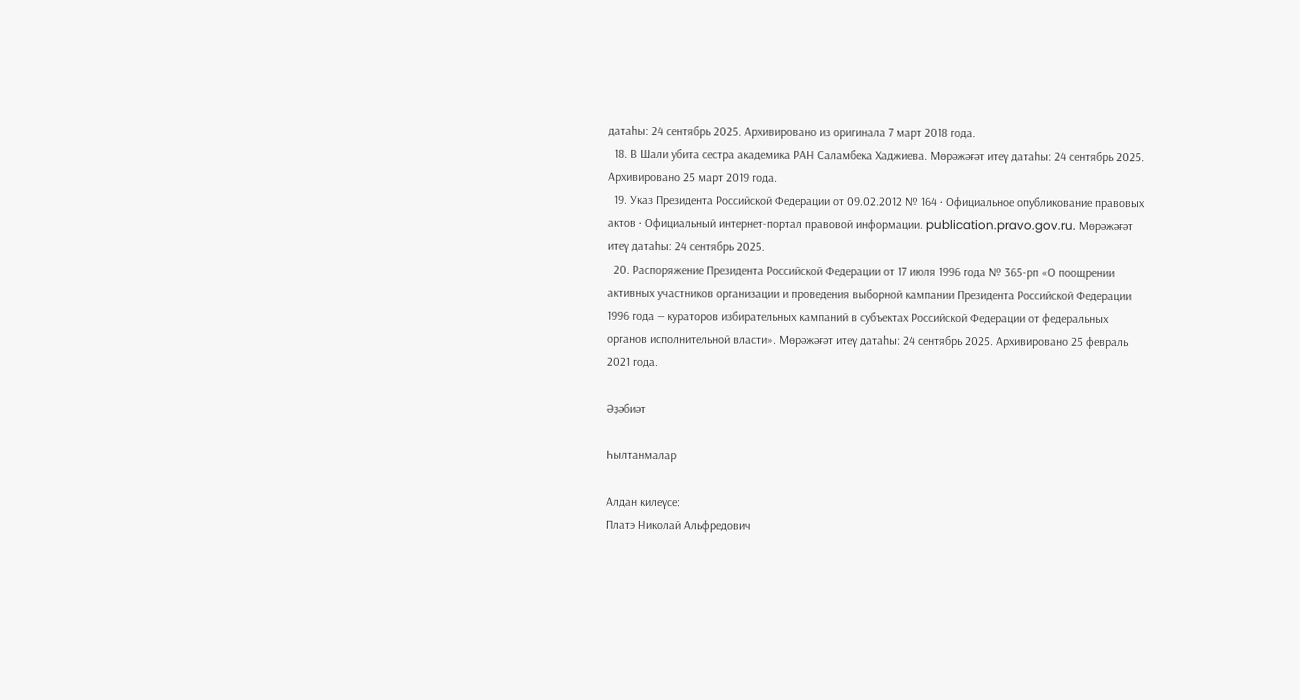датаһы: 24 сентябрь 2025. Архивировано из оригинала 7 март 2018 года.
  18. В Шали убита сестра академика РАН Саламбека Хаджиева. Мөрәжәғәт итеү датаһы: 24 сентябрь 2025. Архивировано 25 март 2019 года.
  19. Указ Президента Российской Федерации от 09.02.2012 № 164 ∙ Официальное опубликование правовых актов ∙ Официальный интернет-портал правовой информации. publication.pravo.gov.ru. Мөрәжәғәт итеү датаһы: 24 сентябрь 2025.
  20. Распоряжение Президента Российской Федерации от 17 июля 1996 года № 365-рп «О поощрении активных участников организации и проведения выборной кампании Президента Российской Федерации 1996 года — кураторов избирательных кампаний в субъектах Российской Федерации от федеральных органов исполнительной власти». Мөрәжәғәт итеү датаһы: 24 сентябрь 2025. Архивировано 25 февраль 2021 года.

Әҙәбиәт

Һылтанмалар

Алдан килеүсе:
Платэ Николай Альфредович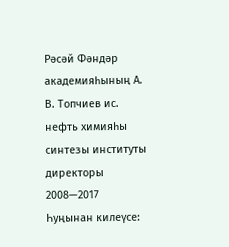Рәсәй Фәндәр академияһының А. В. Топчиев ис. нефть химияһы синтезы институты директоры
2008—2017
Һуңынан килеүсе: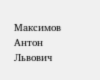Максимов Антон Львович